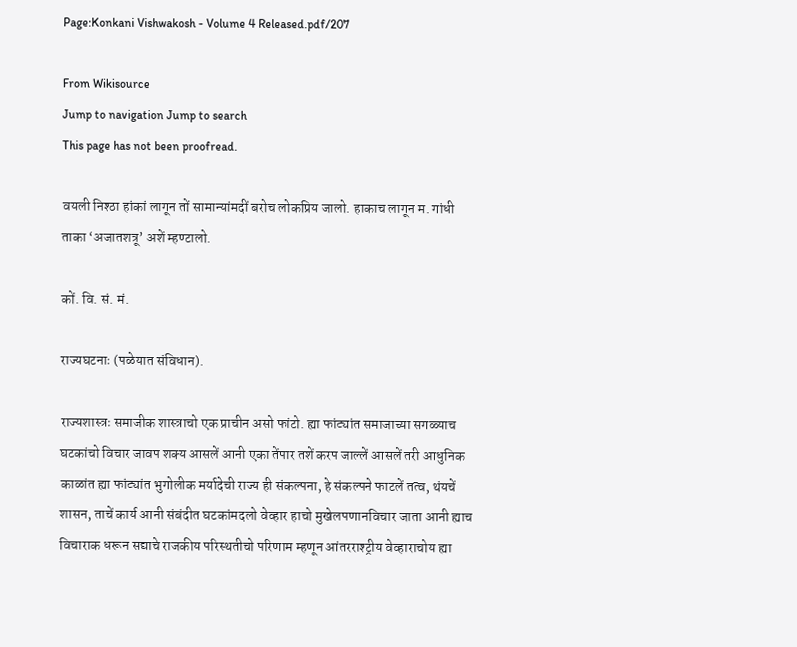Page:Konkani Vishwakosh - Volume 4 Released.pdf/207

From Wikisource
Jump to navigation Jump to search
This page has not been proofread.

वयली निश्ठा हांकां लागून तों सामान्यांमदीं बरोच लोकप्रिय जालो. हाकाच लागून म. गांधी ताका ‘अजातशत्रू’ अशें म्हण्टालो.

कों. वि. सं. मं.

राज्यघटनाः (पळेयात संविधान).

राज्यशास्त्रः समाजीक शास्त्राचो एक प्राचीन असो फांटो. ह्या फांट्यांत समाजाच्या सगळ्याच घटकांचो विचार जावप शक्य आसलें आनी एका तेंपार तशें करप जाल्लें आसलें तरी आधुनिक काळांत ह्या फांट्यांत भुगोलीक मर्यादेची राज्य ही संकल्पना, हे संकल्पने फाटलें तत्व, थंयचें शासन, ताचें कार्य आनी संबंदीत घटकांमदलो वेव्हार हाचो मुखेलपणानविचार जाता आनी ह्याच विचाराक धरून सद्याचे राजकीय परिस्थतीचो परिणाम म्हणून आंतरराश्ट्रीय वेव्हाराचोय ह्या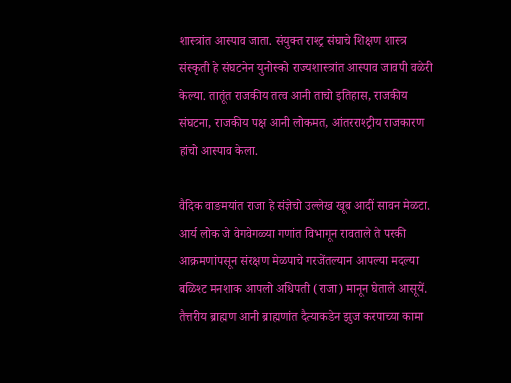शास्त्रांत आस्पाव जाता. संयुक्त राश्ट्र संघाचे शिक्षण शास्त्र संस्कृती हे संघटनेन युनोस्को राज्यशास्त्रांत आस्पाव जावपी वळेरी केल्या. तातूंत राजकीय तत्व आनी ताचो इतिहास, राजकीय संघटना, राजकीय पक्ष आनी लोकमत, आंतरराश्ट्रीय राजकारण हांचो आस्पाव केला.

वैदिक वाङमयांत राजा हे संज्ञेचो उल्लेख खूब आदीं सावन मेळटा. आर्य लोक जे वेगवेगळ्या गणांत विभागून रावताले ते परकी आक्रमणांपसून संरक्षण मेळपाचे गरजेंतल्यान आपल्या मदल्या बळिश्ट मनशाक आपलो अधिपती (राजा) मानून घेताले आसूयें. तैत्तरीय ब्राह्मण आनी ब्राह्मणांत दैत्याकडेन झुज करपाच्या कामा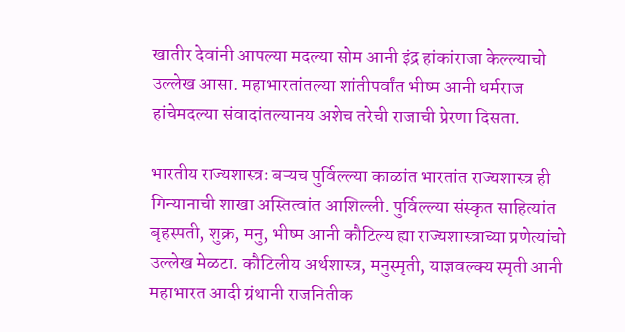खातीर देवांनी आपल्या मदल्या सोम आनी इंद्र हांकांराजा केल्ल्याचो उल्लेख आसा. महाभारतांतल्या शांतीपर्वांत भीष्म आनी धर्मराज हांचेमदल्या संवादांतल्यानय अशेच तरेची राजाची प्रेरणा दिसता.

भारतीय राज्यशास्त्रः बऱ्यच पुर्विल्ल्या काळांत भारतांत राज्यशास्त्र ही गिन्यानाची शाखा अस्तित्वांत आशिल्ली. पुर्विल्ल्या संस्कृत साहित्यांत बृहस्पती, शुक्र, मनु, भीष्म आनी कौटिल्य ह्या राज्यशास्त्राच्या प्रणेत्यांचो उल्लेख मेळटा. कौटिलीय अर्थशास्त्र, मनुस्मृती, याज्ञवल्क्य स्मृती आनी महाभारत आदी ग्रंथानी राजनितीक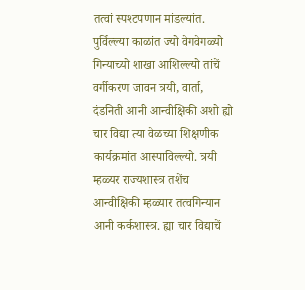तत्वां स्पश्टपणान मांडल्यांत. पुर्विल्ल्या काळांत ज्यो वेगवेगळ्यो गिन्याच्यो शाखा आशिल्ल्यो तांचें वर्गीकरण जावन त्रयी, वार्ता, दंडनिती आनी आन्वीक्षिकी अशो ह्यो चार विद्या त्या वेळच्या शिक्षणीक कार्यक्रमांत आस्पाविल्ल्यो. त्रयी म्हळ्यर राज्यशास्त्र तशेंच आन्वीक्षिकी म्हळ्यार तत्वगिन्यान आनी कर्कशास्त्र. ह्या चार विद्याचें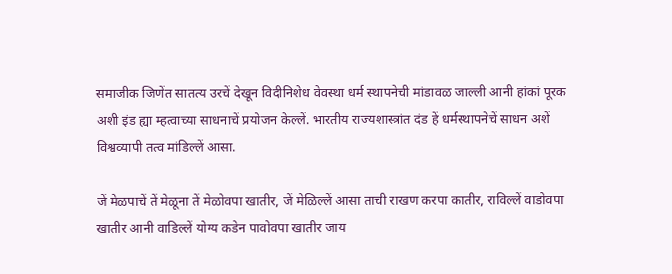समाजीक जिणेंत सातत्य उरचें देखून विदीनिशेध वेवस्था धर्म स्थापनेची मांडावळ जाल्ली आनी हांकां पूरक अशी इंड ह्या म्हत्वाच्या साधनाचें प्रयोजन केल्लें. भारतीय राज्यशास्त्रांत दंड हें धर्मस्थापनेचें साधन अशें विश्वव्यापी तत्व मांडिल्लें आसा.

जें मेळपाचें तें मेळूना तें मेळोवपा खातीर, जें मेळिल्लें आसा ताची राखण करपा कातीर, राविल्लें वाडोवपा खातीर आनी वाडिल्लें योग्य कडेन पावोवपा खातीर जाय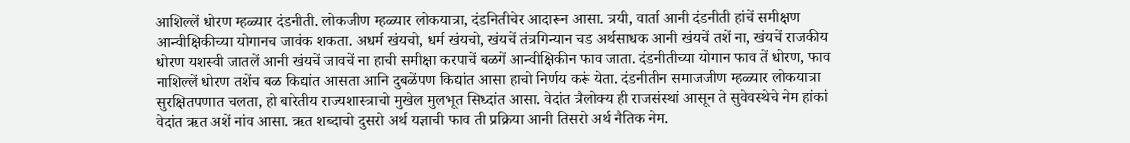आशिल्लें धोरण म्हळ्यार दंडनीती. लोकजीण म्हळ्यार लोकयात्रा, दंडनितीचेर आदारून आसा. त्रयी, वार्ता आनी दंडनीती हांचें समीक्षण आन्वीक्षिकीच्या योगानच जावंक शकता. अधर्म खंयचो, धर्म खंयचो, खंयचें तंत्रगिन्यान चड अर्थसाधक आनी खंयचें तशें ना, खंयचें राजकीय धोरण यशस्वी जातलें आनी खंयचें जावचें ना हाची समीक्षा करपाचें बळगें आन्वीक्षिकीन फाव जाता. दंडनीतीच्या योगान फाव तें धोरण, फाव नाशिल्लें धोरण तशेंच बळ किद्यांत आसता आनि दुबळेंपण किद्यांत आसा हाचो निर्णय करूं येता. दंडनीतीन समाजजीण म्हळ्यार लोकयात्रा सुरक्षितपणात चलता, हो बारेतीय राज्यशास्त्राचो मुखेल मुलभूत सिध्दांत आसा. वेदांत त्रैलोक्य ही राजसंस्थां आसून ते सुवेवस्थेचे नेम हांकां वेदांत ऋत अशें नांव आसा. ऋत शब्दाचो दुसरो अर्थ यज्ञाची फाव ती प्रक्रिया आनी तिसरो अर्थ नैतिक नेम.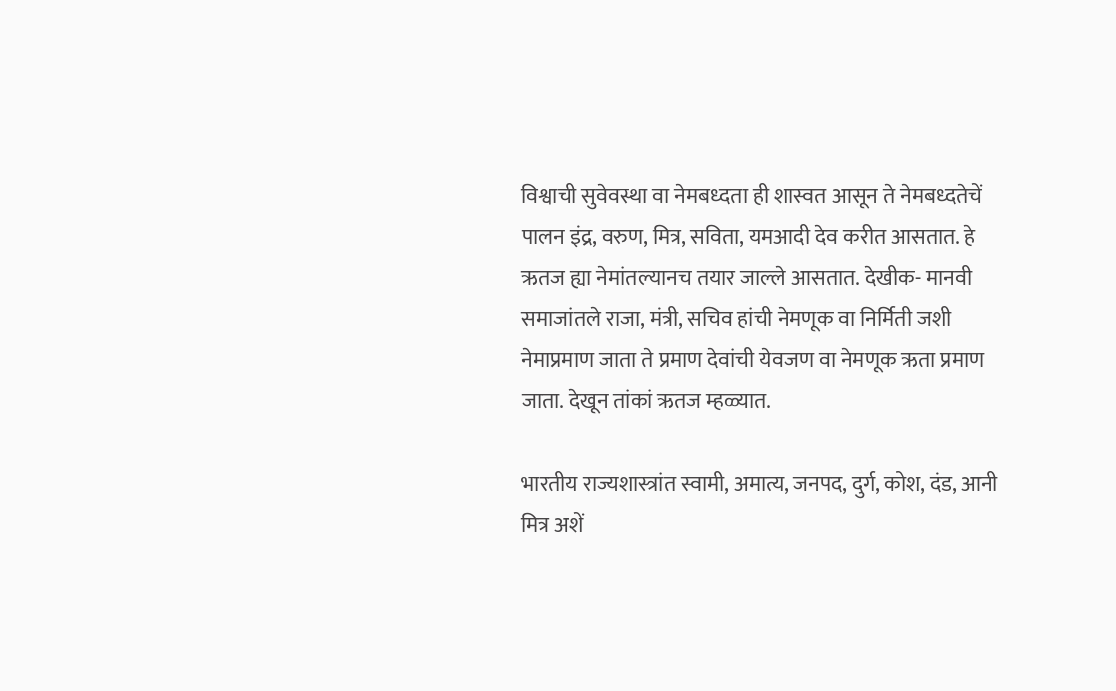विश्वाची सुवेवस्था वा नेमबध्दता ही शास्वत आसून ते नेमबध्दतेचें पालन इंद्र, वरुण, मित्र, सविता, यमआदी देव करीत आसतात. हे ऋतज ह्या नेमांतल्यानच तयार जाल्ले आसतात. देखीक- मानवी समाजांतले राजा, मंत्री, सचिव हांची नेमणूक वा निर्मिती जशी नेमाप्रमाण जाता ते प्रमाण देवांची येवजण वा नेमणूक ऋता प्रमाण जाता. देखून तांकां ऋतज म्हळ्यात.

भारतीय राज्यशास्त्रांत स्वामी, अमात्य, जनपद, दुर्ग, कोश, दंड, आनी मित्र अशें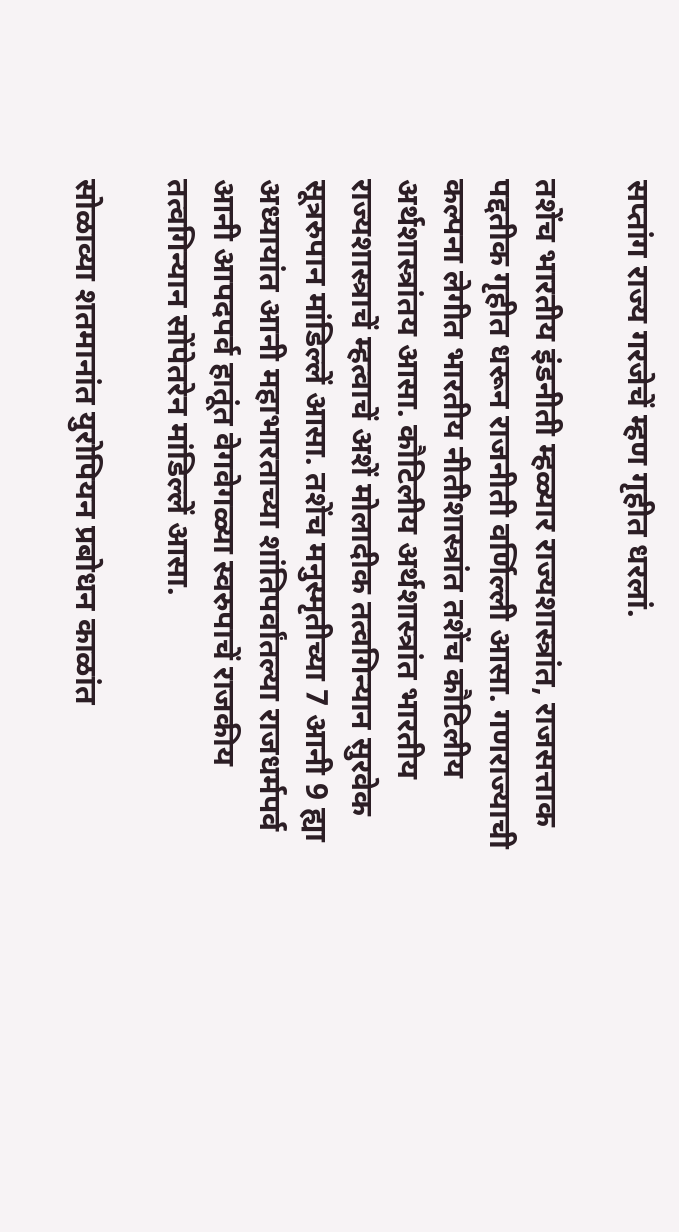सप्तांग राज्य गरजेचें म्हण गृहीत धरलां.

तशेंच भारतीय इंडनीती म्हळ्यार राज्यशास्त्रांत, राजसत्ताक पद्दतीक गृहीत धरून राजनीती वर्णिल्ली आसा. गणराज्याची कल्पना लेगीत भारतीय नीतीशास्त्रांत तशेंच कौटिलीय अर्थशास्त्रांतय आसा. कौटिलीय अर्थशास्त्रांत भारतीय राज्यशास्त्राचें म्हत्वाचें अशें मोलादीक तत्वगिन्यान सुरवेक सूत्ररुपान मांडिल्लें आसा. तशेंच मनुस्मृतीच्या 7 आनी 9 ह्या अध्यायांत आनी महाभारताच्या शांतिपर्वांतल्या राजधर्मपर्व आनी आपदपर्व हातूंत वेगवेगळ्या स्वरुपाचें राजकीय तत्वगिन्यान सोंपेतरेन मांडिल्लें आसा.

सोळाव्या शतमानांत युरोपियन प्रबोधन काळांत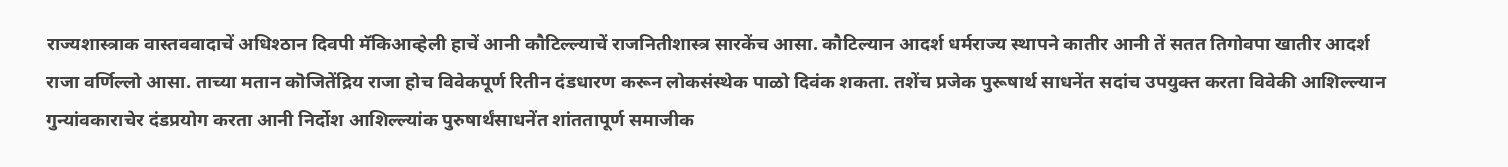राज्यशास्त्राक वास्तववादाचें अधिश्ठान दिवपी मॅकिआव्हेली हाचें आनी कौटिल्ल्याचें राजनितीशास्त्र सारकेंच आसा. कौटिल्यान आदर्श धर्मराज्य स्थापने कातीर आनी तें सतत तिगोवपा खातीर आदर्श राजा वर्णिल्लो आसा. ताच्या मतान कॊजितेंद्रिय राजा होच विवेकपूर्ण रितीन दंडधारण करून लोकसंस्थेक पाळो दिवंक शकता. तशेंच प्रजेक पुरूषार्थ साधनेंत सदांच उपयुक्त करता विवेकी आशिल्ल्यान गुन्यांवकाराचेर दंडप्रयोग करता आनी निर्दोश आशिल्ल्यांक पुरुषार्थंसाधनेंत शांततापूर्ण समाजीक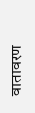वातावरण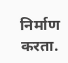निर्माण करता.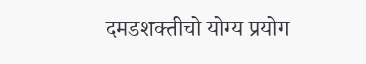दमडशक्तीचो योग्य प्रयोग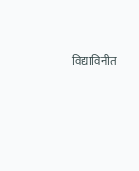विद्याविनीत